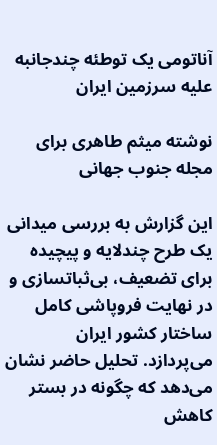آناتومی یک توطئه چندجانبه علیه سرزمین ایران

نوشته میثم طاهری برای مجله جنوب جهانی

این گزارش به بررسی میدانی یک طرح چندلایه و پیچیده برای تضعیف، بی‌ثباتسازی و در نهایت فروپاشی کامل ساختار کشور ایران می‌پردازد. تحلیل حاضر نشان می‌دهد که چگونه در بستر کاهش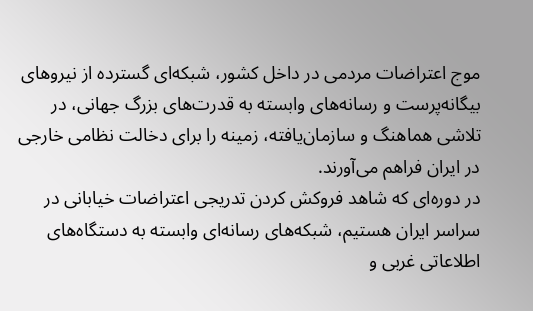موج اعتراضات مردمی در داخل کشور، شبکه‌ای گسترده از نیروهای بیگانه‌پرست و رسانه‌های وابسته به قدرت‌های بزرگ جهانی، در تلاشی هماهنگ و سازمان‌یافته، زمینه را برای دخالت نظامی خارجی در ایران فراهم می‌آورند.
در دوره‌ای که شاهد فروکش کردن تدریجی اعتراضات خیابانی در سراسر ایران هستیم، شبکه‌های رسانه‌ای وابسته به دستگاه‌های اطلاعاتی غربی و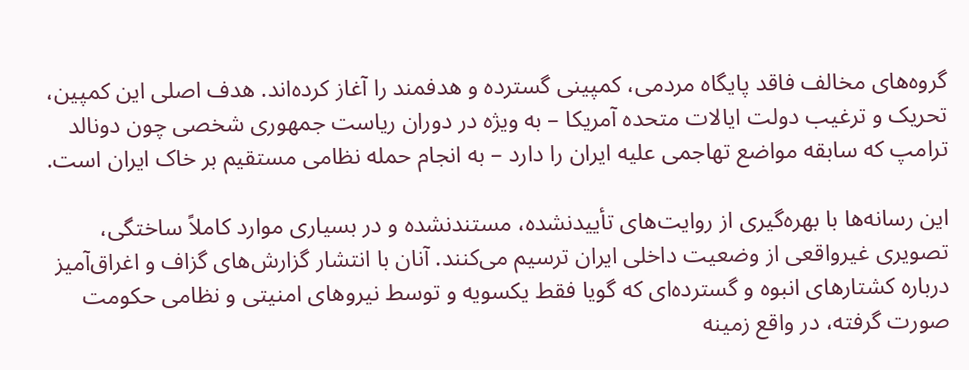گروه‌های مخالف فاقد پایگاه مردمی، کمپینی گسترده و هدفمند را آغاز کرده‌اند. هدف اصلی این کمپین، تحریک و ترغیب دولت ایالات متحده آمریکا – به ویژه در دوران ریاست جمهوری شخصی چون دونالد ترامپ که سابقه مواضع تهاجمی علیه ایران را دارد – به انجام حمله نظامی مستقیم بر خاک ایران است.

این رسانه‌ها با بهره‌گیری از روایت‌های تأییدنشده، مستندنشده و در بسیاری موارد کاملاً ساختگی، تصویری غیرواقعی از وضعیت داخلی ایران ترسیم می‌کنند. آنان با انتشار گزارش‌های گزاف و اغراق‌آمیز درباره کشتارهای انبوه و گسترده‌ای که گویا فقط یکسویه و توسط نیروهای امنیتی و نظامی حکومت صورت گرفته، در واقع زمینه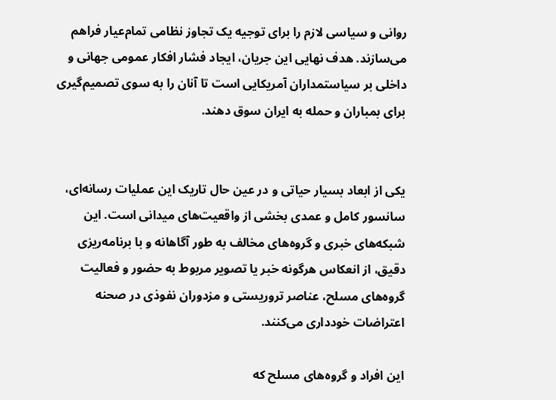روانی و سیاسی لازم را برای توجیه یک تجاوز نظامی تمام‌عیار فراهم می‌سازند. هدف نهایی این جریان، ایجاد فشار افکار عمومی جهانی و داخلی بر سیاستمداران آمریکایی است تا آنان را به سوی تصمیم‌گیری برای بمباران و حمله به ایران سوق دهند.


یکی از ابعاد بسیار حیاتی و در عین حال تاریک این عملیات رسانه‌ای، سانسور کامل و عمدی بخشی از واقعیت‌های میدانی است. این شبکه‌های خبری و گروه‌های مخالف به طور آگاهانه و با برنامه‌ریزی دقیق، از انعکاس هرگونه خبر یا تصویر مربوط به حضور و فعالیت گروه‌های مسلح، عناصر تروریستی و مزدوران نفوذی در صحنه اعتراضات خودداری می‌کنند.

این افراد و گروه‌های مسلح که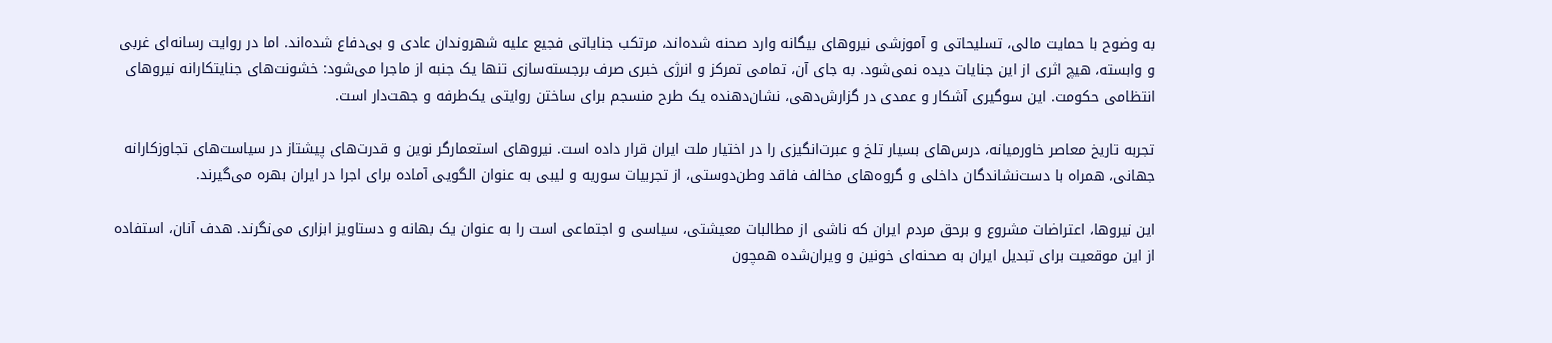به وضوح با حمایت مالی، تسلیحاتی و آموزشی نیروهای بیگانه وارد صحنه شده‌اند، مرتکب جنایاتی فجیع علیه شهروندان عادی و بی‌دفاع شده‌اند. اما در روایت رسانه‌ای غربی و وابسته، هیچ اثری از این جنایات دیده نمی‌شود. به جای آن، تمامی تمرکز و انرژی خبری صرف برجسته‌سازی تنها یک جنبه از ماجرا می‌شود: خشونت‌های جنایتکارانه نیروهای انتظامی حکومت. این سوگیری آشکار و عمدی در گزارش‌دهی، نشان‌دهنده یک طرح منسجم برای ساختن روایتی یک‌طرفه و جهت‌دار است.

تجربه تاریخ معاصر خاورمیانه، درس‌های بسیار تلخ و عبرت‌انگیزی را در اختیار ملت ایران قرار داده است. نیروهای استعمارگر نوین و قدرت‌های پیشتاز در سیاست‌های تجاوزکارانه جهانی، همراه با دست‌نشاندگان داخلی و گروه‌های مخالف فاقد وطن‌دوستی، از تجربیات سوریه و لیبی به عنوان الگویی آماده برای اجرا در ایران بهره می‌گیرند.

این نیروها، اعتراضات مشروع و برحق مردم ایران که ناشی از مطالبات معیشتی، سیاسی و اجتماعی است را به عنوان یک بهانه و دستاویز ابزاری می‌نگرند. هدف آنان، استفاده از این موقعیت برای تبدیل ایران به صحنه‌ای خونین و ویران‌شده همچون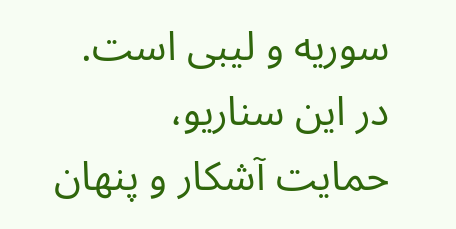سوریه و لیبی است. در این سناریو، حمایت آشکار و پنهان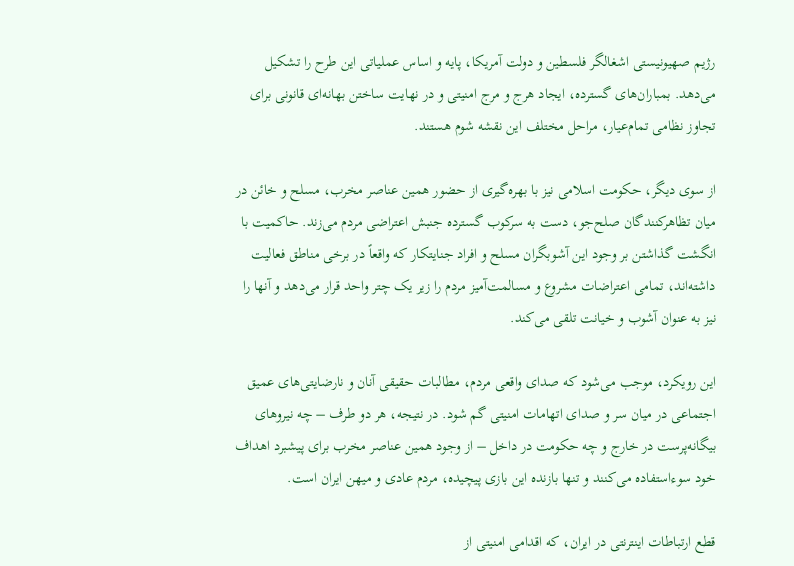رژیم صهیونیستی اشغالگر فلسطین و دولت آمریکا، پایه و اساس عملیاتی این طرح را تشکیل می‌دهد. بمباران‌های گسترده، ایجاد هرج و مرج امنیتی و در نهایت ساختن بهانه‌ای قانونی برای تجاوز نظامی تمام‌عیار، مراحل مختلف این نقشه شوم هستند.

از سوی دیگر، حکومت اسلامی نیز با بهره‌گیری از حضور همین عناصر مخرب، مسلح و خائن در میان تظاهرکنندگان صلح‌جو، دست به سرکوب گسترده جنبش اعتراضی مردم می‌زند. حاکمیت با انگشت گذاشتن بر وجود این آشوبگران مسلح و افراد جنایتکار که واقعاً در برخی مناطق فعالیت داشته‌اند، تمامی اعتراضات مشروع و مسالمت‌آمیز مردم را زیر یک چتر واحد قرار می‌دهد و آنها را نیز به عنوان آشوب و خیانت تلقی می‌کند.

این رویکرد، موجب می‌شود که صدای واقعی مردم، مطالبات حقیقی آنان و نارضایتی‌های عمیق اجتماعی در میان سر و صدای اتهامات امنیتی گم شود. در نتیجه، هر دو طرف – چه نیروهای بیگانه‌پرست در خارج و چه حکومت در داخل – از وجود همین عناصر مخرب برای پیشبرد اهداف خود سوءاستفاده می‌کنند و تنها بازنده این بازی پیچیده، مردم عادی و میهن ایران است.

قطع ارتباطات اینترنتی در ایران، که اقدامی امنیتی از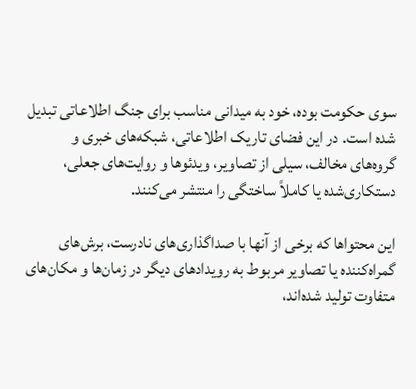سوی حکومت بوده، خود به میدانی مناسب برای جنگ اطلاعاتی تبدیل شده است. در این فضای تاریک اطلاعاتی، شبکه‌های خبری و گروه‌های مخالف، سیلی از تصاویر، ویدئوها و روایت‌های جعلی، دستکاری‌شده یا کاملاً ساختگی را منتشر می‌کنند.

این محتواها که برخی از آنها با صداگذاری‌های نادرست، برش‌های گمراه‌کننده یا تصاویر مربوط به رویدادهای دیگر در زمان‌ها و مکان‌های متفاوت تولید شده‌اند،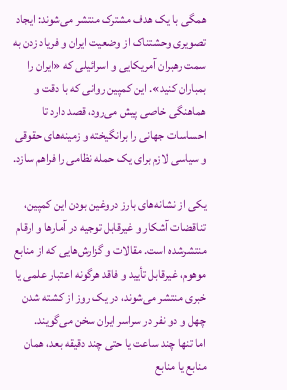همگی با یک هدف مشترک منتشر می‌شوند: ایجاد تصویری وحشتناک از وضعیت ایران و فریاد زدن به سمت رهبران آمریکایی و اسرائیلی که «ایران را بمباران کنید». این کمپین روانی که با دقت و هماهنگی خاصی پیش می‌رود، قصد دارد تا احساسات جهانی را برانگیخته و زمینه‌های حقوقی و سیاسی لازم برای یک حمله نظامی را فراهم سازد.

یکی از نشانه‌های بارز دروغین بودن این کمپین، تناقضات آشکار و غیرقابل توجیه در آمارها و ارقام منتشرشده است. مقالات و گزارش‌هایی که از منابع موهوم، غیرقابل تأیید و فاقد هرگونه اعتبار علمی یا خبری منتشر می‌شوند، در یک روز از کشته شدن چهل و دو نفر در سراسر ایران سخن می‌گویند.
اما تنها چند ساعت یا حتی چند دقیقه بعد، همان منابع یا منابع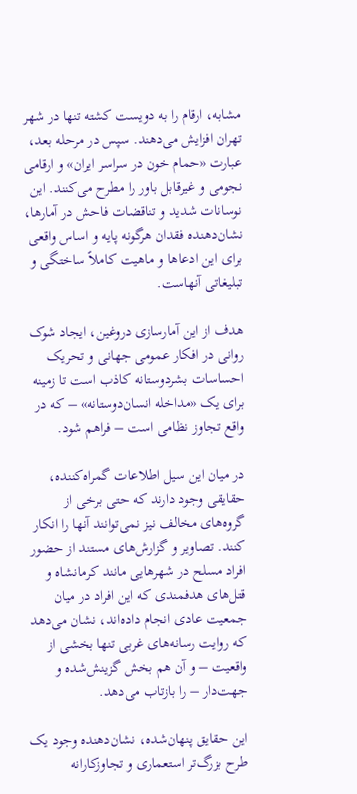مشابه، ارقام را به دویست کشته تنها در شهر تهران افزایش می‌دهند. سپس در مرحله بعد، عبارت «حمام خون در سراسر ایران» و ارقامی نجومی و غیرقابل باور را مطرح می‌کنند. این نوسانات شدید و تناقضات فاحش در آمارها، نشان‌دهنده فقدان هرگونه پایه و اساس واقعی برای این ادعاها و ماهیت کاملاً ساختگی و تبلیغاتی آنهاست.

هدف از این آمارسازی دروغین، ایجاد شوک روانی در افکار عمومی جهانی و تحریک احساسات بشردوستانه کاذب است تا زمینه برای یک «مداخله انسان‌دوستانه» – که در واقع تجاوز نظامی است – فراهم شود.

در میان این سیل اطلاعات گمراه‌کننده، حقایقی وجود دارند که حتی برخی از گروه‌های مخالف نیز نمی‌توانند آنها را انکار کنند. تصاویر و گزارش‌های مستند از حضور افراد مسلح در شهرهایی مانند کرمانشاه و قتل‌های هدفمندی که این افراد در میان جمعیت عادی انجام داده‌اند، نشان می‌دهد که روایت رسانه‌های غربی تنها بخشی از واقعیت – و آن هم بخش گزینش‌شده و جهت‌دار – را بازتاب می‌دهد.

این حقایق پنهان‌شده، نشان‌دهنده وجود یک طرح بزرگ‌تر استعماری و تجاوزکارانه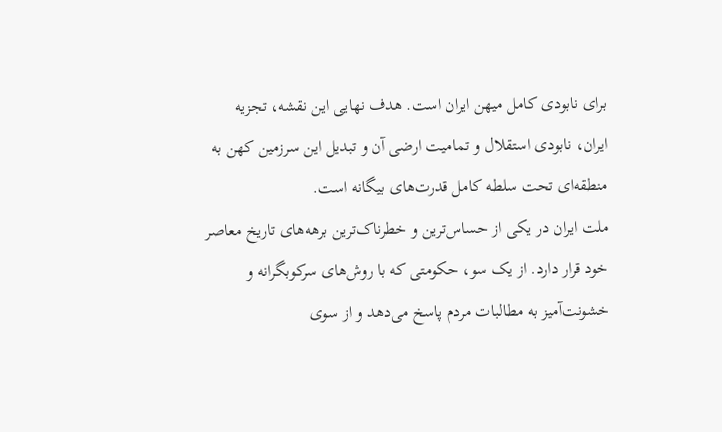برای نابودی کامل میهن ایران است. هدف نهایی این نقشه، تجزیه ایران، نابودی استقلال و تمامیت ارضی آن و تبدیل این سرزمین کهن به منطقه‌ای تحت سلطه کامل قدرت‌های بیگانه است.
ملت ایران در یکی از حساس‌ترین و خطرناک‌ترین برهه‌های تاریخ معاصر خود قرار دارد. از یک سو، حکومتی که با روش‌های سرکوبگرانه و خشونت‌آمیز به مطالبات مردم پاسخ می‌دهد و از سوی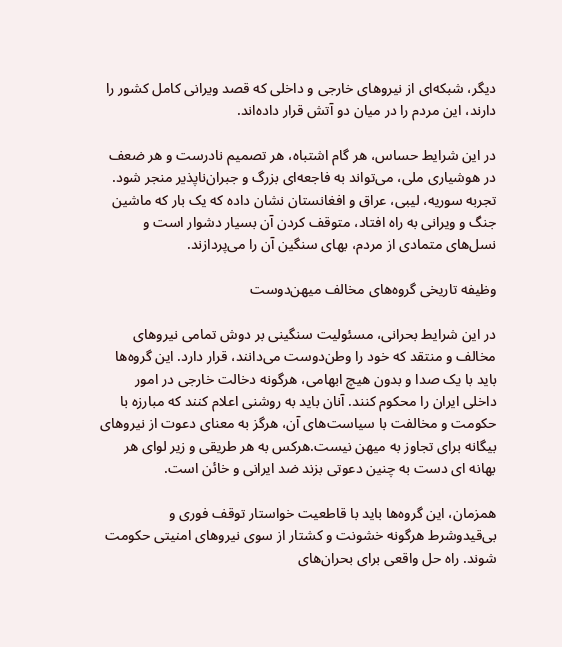دیگر، شبکه‌ای از نیروهای خارجی و داخلی که قصد ویرانی کامل کشور را دارند، این مردم را در میان دو آتش قرار داده‌اند.

در این شرایط حساس، هر گام اشتباه، هر تصمیم نادرست و هر ضعف در هوشیاری ملی، می‌تواند به فاجعه‌ای بزرگ و جبران‌ناپذیر منجر شود. تجربه سوریه، لیبی، عراق و افغانستان نشان داده که یک بار که ماشین جنگ و ویرانی به راه افتاد، متوقف کردن آن بسیار دشوار است و نسل‌های متمادی از مردم، بهای سنگین آن را می‌پردازند.

وظیفه تاریخی گروه‌های مخالف میهن‌دوست

در این شرایط بحرانی، مسئولیت سنگینی بر دوش تمامی نیروهای مخالف و منتقد که خود را وطن‌دوست می‌دانند، قرار دارد. این گروه‌ها باید با یک صدا و بدون هیچ ابهامی، هرگونه دخالت خارجی در امور داخلی ایران را محکوم کنند. آنان باید به روشنی اعلام کنند که مبارزه با حکومت و مخالفت با سیاست‌های آن، هرگز به معنای دعوت از نیروهای بیگانه برای تجاوز به میهن نیست.هرکس به هر طریقی و زیر لوای هر بهانه ای دست به چنین دعوتی بزند ضد ایرانی و خائن است.

همزمان، این گروه‌ها باید با قاطعیت خواستار توقف فوری و بی‌قید‌وشرط هرگونه خشونت و کشتار از سوی نیروهای امنیتی حکومت شوند. راه حل واقعی برای بحران‌های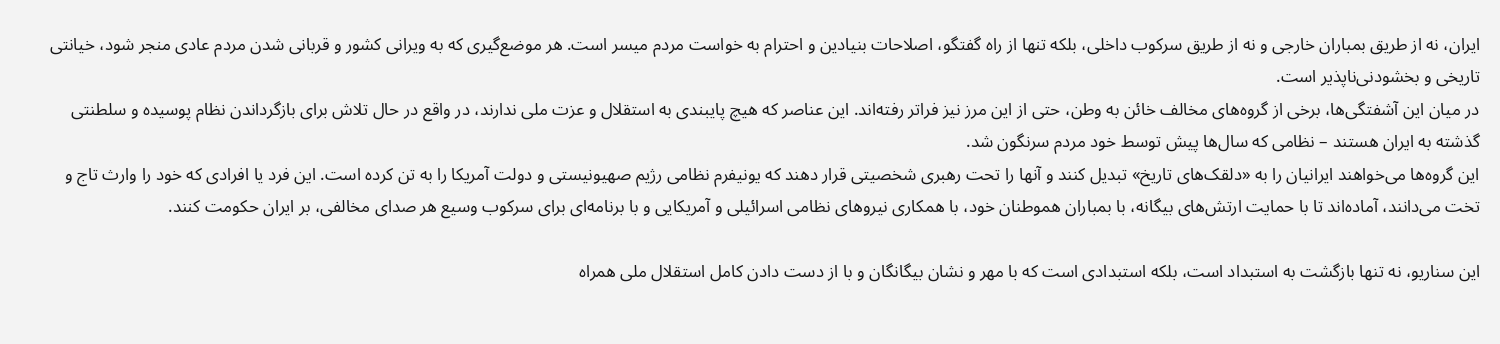ایران، نه از طریق بمباران خارجی و نه از طریق سرکوب داخلی، بلکه تنها از راه گفتگو، اصلاحات بنیادین و احترام به خواست مردم میسر است. هر موضع‌گیری که به ویرانی کشور و قربانی شدن مردم عادی منجر شود، خیانتی تاریخی و بخشودنی‌ناپذیر است.
در میان این آشفتگی‌ها، برخی از گروه‌های مخالف خائن به وطن، حتی از این مرز نیز فراتر رفته‌اند. این عناصر که هیچ پایبندی به استقلال و عزت ملی ندارند، در واقع در حال تلاش برای بازگرداندن نظام پوسیده و سلطنتی گذشته به ایران هستند – نظامی که سال‌ها پیش توسط خود مردم سرنگون شد.
این گروه‌ها می‌خواهند ایرانیان را به «دلقک‌های تاریخ» تبدیل کنند و آنها را تحت رهبری شخصیتی قرار دهند که یونیفرم نظامی رژیم صهیونیستی و دولت آمریکا را به تن کرده است. این فرد یا افرادی که خود را وارث تاج و تخت می‌دانند، آماده‌اند تا با حمایت ارتش‌های بیگانه، با بمباران هموطنان خود، با همکاری نیروهای نظامی اسرائیلی و آمریکایی و با برنامه‌ای برای سرکوب وسیع هر صدای مخالفی، بر ایران حکومت کنند.

این سناریو، نه تنها بازگشت به استبداد است، بلکه استبدادی است که با مهر و نشان بیگانگان و با از دست دادن کامل استقلال ملی همراه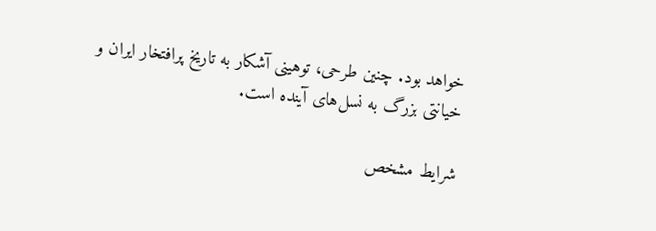خواهد بود. چنین طرحی، توهینی آشکار به تاریخ پرافتخار ایران و خیانتی بزرگ به نسل‌های آینده است.

شرایط مشخص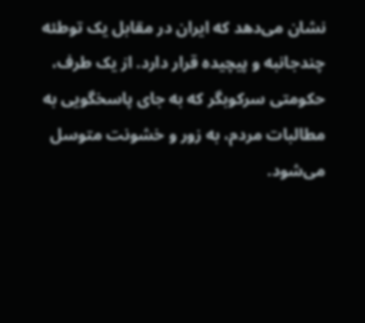نشان می‌دهد که ایران در مقابل یک توطئه چندجانبه و پیچیده قرار دارد. از یک طرف، حکومتی سرکوبگر که به جای پاسخگویی به مطالبات مردم، به زور و خشونت متوسل می‌شود.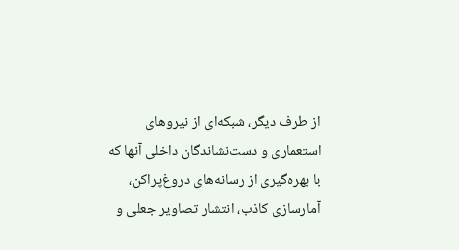از طرف دیگر، شبکه‌ای از نیروهای استعماری و دست‌نشاندگان داخلی آنها که با بهره‌گیری از رسانه‌های دروغ‌پراکن، آمارسازی کاذب، انتشار تصاویر جعلی و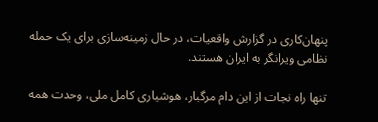پنهان‌کاری در گزارش واقعیات، در حال زمینه‌سازی برای یک حمله نظامی ویرانگر به ایران هستند.

تنها راه نجات از این دام مرگبار، هوشیاری کامل ملی، وحدت همه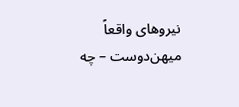نیروهای واقعاً میهن‌دوست – چه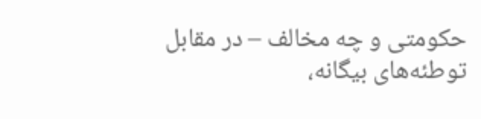حکومتی و چه مخالف – در مقابل توطئه‌های بیگانه،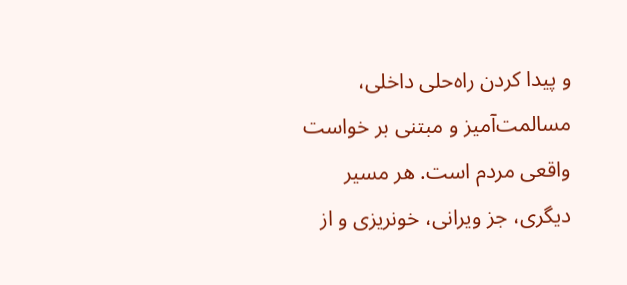و پیدا کردن راه‌حلی داخلی، مسالمت‌آمیز و مبتنی بر خواست واقعی مردم است. هر مسیر دیگری، جز ویرانی، خونریزی و از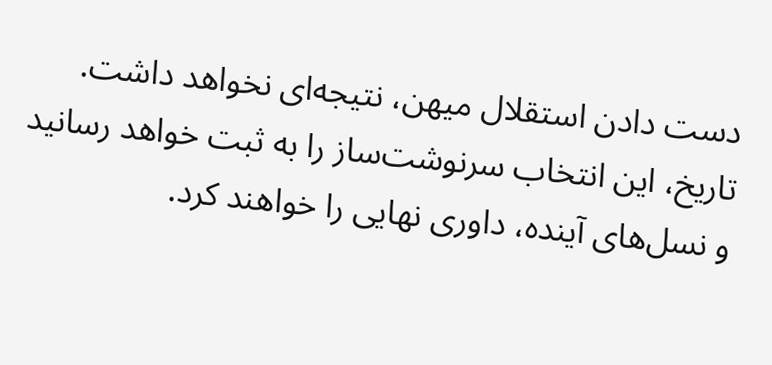دست دادن استقلال میهن، نتیجه‌ای نخواهد داشت. تاریخ، این انتخاب سرنوشت‌ساز را به ثبت خواهد رسانید و نسل‌های آینده، داوری نهایی را خواهند کرد.